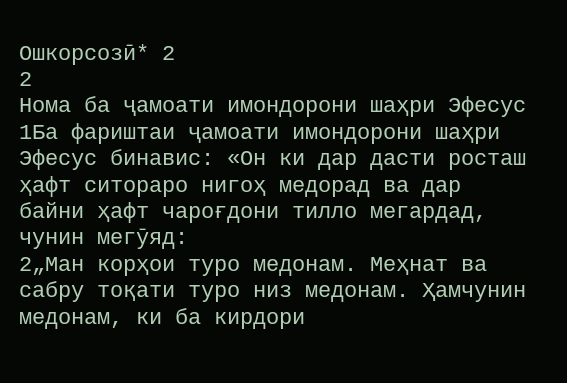Ошкорсозӣ* 2
2
Нома ба ҷамоати имондорони шаҳри Эфесус
1Ба фариштаи ҷамоати имондорони шаҳри Эфесус бинавис: «Он ки дар дасти росташ ҳафт ситораро нигоҳ медорад ва дар байни ҳафт чароғдони тилло мегардад, чунин мегӯяд:
2„Ман корҳои туро медонам. Меҳнат ва сабру тоқати туро низ медонам. Ҳамчунин медонам, ки ба кирдори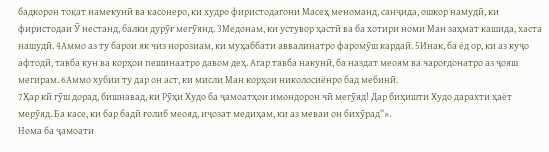бадкорон тоқат намекунӣ ва касонеро, ки худро фиристодагони Масеҳ меноманд, санҷида, ошкор намудӣ, ки фиристодаи Ӯ нестанд, балки дурӯғ мегӯянд. 3Медонам, ки устувор ҳастӣ ва ба хотири номи Ман заҳмат кашида, хаста нашудӣ. 4Аммо аз ту барои як чиз норозиам, ки муҳаббати аввалинатро фаромӯш кардаӣ. 5Инак, ба ёд ор, ки аз куҷо афтодӣ, тавба кун ва корҳои пешинаатро давом деҳ. Агар тавба накунӣ, ба наздат меоям ва чароғдонатро аз ҷояш мегирам. 6Аммо хубии ту дар он аст, ки мисли Ман корҳои николосиёнро бад мебинӣ.
7Ҳар кӣ гӯш дорад, бишнавад, ки Рӯҳи Худо ба ҷамоатҳои имондорон чӣ мегӯяд! Дар биҳишти Худо дарахти ҳаёт мерӯяд. Ба касе, ки бар бадӣ ғолиб меояд, иҷозат медиҳам, ки аз меваи он бихӯрад“».
Нома ба ҷамоати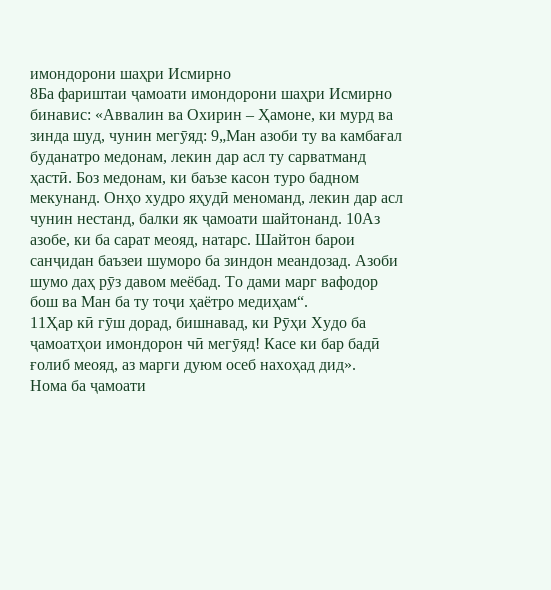имондорони шаҳри Исмирно
8Ба фариштаи ҷамоати имондорони шаҳри Исмирно бинавис: «Аввалин ва Охирин – Ҳамоне, ки мурд ва зинда шуд, чунин мегӯяд: 9„Ман азоби ту ва камбағал буданатро медонам, лекин дар асл ту сарватманд ҳастӣ. Боз медонам, ки баъзе касон туро бадном мекунанд. Онҳо худро яҳудӣ меноманд, лекин дар асл чунин нестанд, балки як ҷамоати шайтонанд. 10Аз азобе, ки ба сарат меояд, натарс. Шайтон барои санҷидан баъзеи шуморо ба зиндон меандозад. Азоби шумо даҳ рӯз давом меёбад. То дами марг вафодор бош ва Ман ба ту тоҷи ҳаётро медиҳам“.
11Ҳар кӣ гӯш дорад, бишнавад, ки Рӯҳи Худо ба ҷамоатҳои имондорон чӣ мегӯяд! Касе ки бар бадӣ ғолиб меояд, аз марги дуюм осеб нахоҳад дид».
Нома ба ҷамоати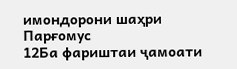имондорони шаҳри Парғомус
12Ба фариштаи ҷамоати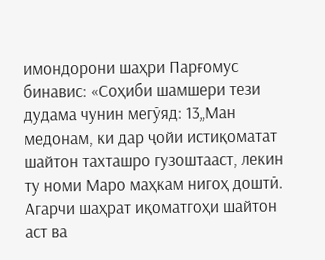имондорони шаҳри Парғомус бинавис: «Соҳиби шамшери тези дудама чунин мегӯяд: 13„Ман медонам, ки дар ҷойи истиқоматат шайтон тахташро гузоштааст, лекин ту номи Маро маҳкам нигоҳ доштӣ. Агарчи шаҳрат иқоматгоҳи шайтон аст ва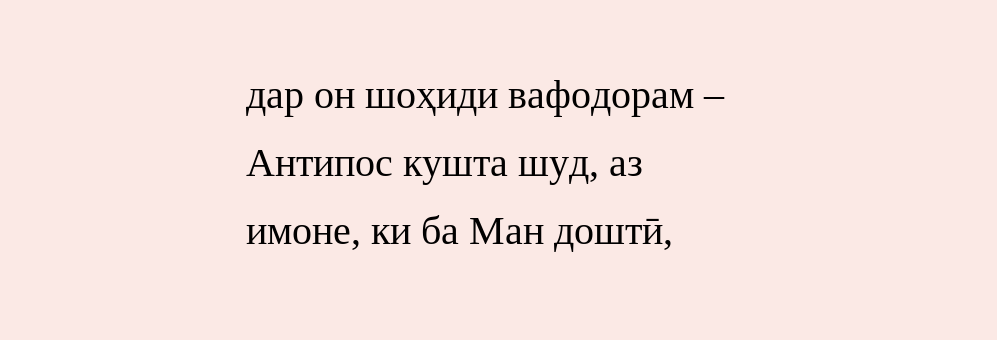дар он шоҳиди вафодорам – Антипос кушта шуд, аз имоне, ки ба Ман доштӣ,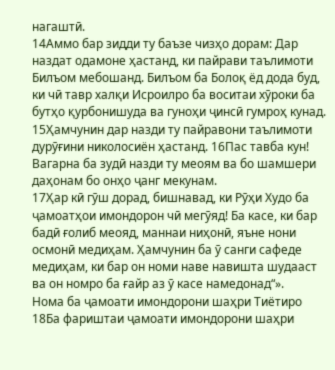нагаштӣ.
14Аммо бар зидди ту баъзе чизҳо дорам: Дар наздат одамоне ҳастанд, ки пайрави таълимоти Билъом мебошанд. Билъом ба Болоқ ёд дода буд, ки чӣ тавр халқи Исроилро ба воситаи хӯроки ба бутҳо қурбонишуда ва гуноҳи ҷинсӣ гумроҳ кунад. 15Ҳамчунин дар назди ту пайравони таълимоти дурӯғини николосиён ҳастанд. 16Пас тавба кун! Вагарна ба зудӣ назди ту меоям ва бо шамшери даҳонам бо онҳо ҷанг мекунам.
17Ҳар кӣ гӯш дорад, бишнавад, ки Рӯҳи Худо ба ҷамоатҳои имондорон чӣ мегӯяд! Ба касе, ки бар бадӣ ғолиб меояд, маннаи ниҳонӣ, яъне нони осмонӣ медиҳам. Ҳамчунин ба ӯ санги сафеде медиҳам, ки бар он номи наве навишта шудааст ва он номро ба ғайр аз ӯ касе намедонад“».
Нома ба ҷамоати имондорони шаҳри Тиётиро
18Ба фариштаи ҷамоати имондорони шаҳри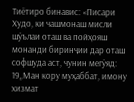Тиётиро бинавис: «Писари Худо, ки чашмонаш мисли шӯълаи оташ ва пойҳояш монанди биринҷии дар оташ софшуда аст, чунин мегӯяд: 19„Ман кору муҳаббат, имону хизмат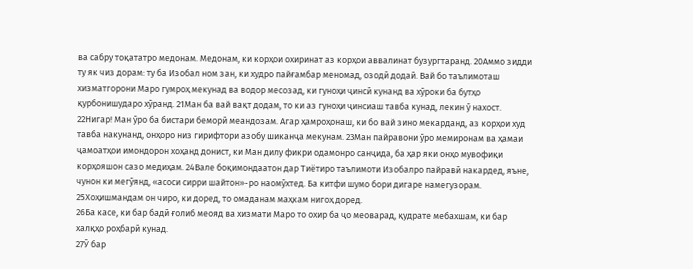ва сабру тоқататро медонам. Медонам, ки корҳои охиринат аз корҳои аввалинат бузургтаранд. 20Аммо зидди ту як чиз дорам: ту ба Изобал ном зан, ки худро пайғамбар меномад, озодӣ додаӣ. Вай бо таълимоташ хизматгорони Маро гумроҳ мекунад ва водор месозад, ки гуноҳи ҷинсӣ кунанд ва хӯроки ба бутҳо қурбонишударо хӯранд. 21Ман ба вай вақт додам, то ки аз гуноҳи ҷинсиаш тавба кунад, лекин ӯ нахост. 22Нигар! Ман ӯро ба бистари беморӣ меандозам. Агар ҳамроҳонаш, ки бо вай зино мекарданд, аз корҳои худ тавба накунанд, онҳоро низ гирифтори азобу шиканҷа мекунам. 23Ман пайравони ӯро мемиронам ва ҳамаи ҷамоатҳои имондорон хоҳанд донист, ки Ман дилу фикри одамонро санҷида, ба ҳар яки онҳо мувофиқи корҳояшон сазо медиҳам. 24Вале боқимондаатон дар Тиётиро таълимоти Изобалро пайравӣ накардед, яъне, чунон ки мегӯянд, «асоси сирри шайтон»-ро наомӯхтед. Ба китфи шумо бори дигаре намегузорам. 25Хоҳишмандам он чиро, ки доред, то омаданам маҳкам нигоҳ доред.
26Ба касе, ки бар бадӣ ғолиб меояд ва хизмати Маро то охир ба ҷо меоварад, қудрате мебахшам, ки бар халқҳо роҳбарӣ кунад.
27Ӯ бар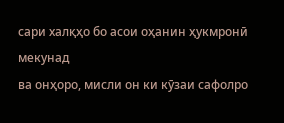сари халқҳо бо асои оҳанин ҳукмронӣ мекунад
ва онҳоро, мисли он ки кӯзаи сафолро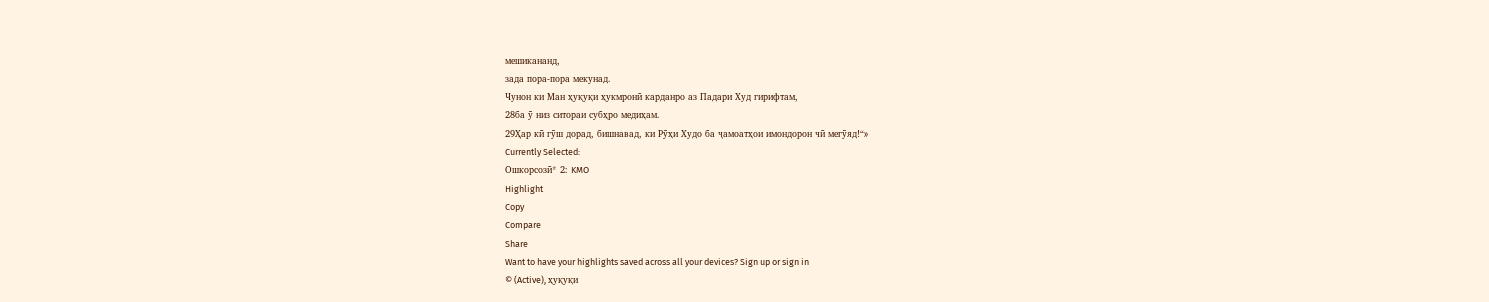мешикананд,
зада пора-пора мекунад.
Чунон ки Ман ҳуқуқи ҳукмронӣ карданро аз Падари Худ гирифтам,
28ба ӯ низ ситораи субҳро медиҳам.
29Ҳар кӣ гӯш дорад, бишнавад, ки Рӯҳи Худо ба ҷамоатҳои имондорон чӣ мегӯяд!“»
Currently Selected:
Ошкорсозӣ* 2: KMO
Highlight
Copy
Compare
Share
Want to have your highlights saved across all your devices? Sign up or sign in
© (Active), ҳуқуқи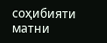соҳибияти матни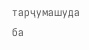тарҷумашуда ба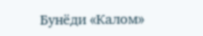Бунёди «Калом»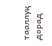тааллуқ дорад